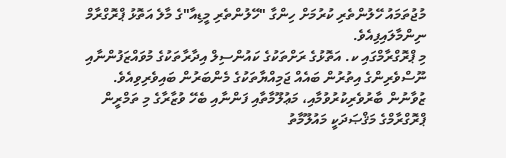މުޖުތަމައު ހޭލުންތެރި ކުރުމަށް ހިންގާ "ހޭލުންތެރި މީޑިއާ"ގެ މާލެ އަތޮޅު ޕްރޮގްރާމް ނިންމާލައިފިއެވެ.
މި ޕްރޮގްރާމްގައި ކ. އަތޮޅުގެ ރަށްތަކުގެ ކައުންސިލް އިދާރާތަކުގެ މުވައްޒަފުންނާއި ނޫސްވެރިންގެ އިތުރުން ބައެއް ޖަމިއްޔާތަކުގެ މެންބަރުން ބައިވެރިވިއެވެ.
ޒުވާނުން ބާރުވެރިކުރުވުމާއި، މަޢުލޫމާތާއި ފަންނާއި ބެހޭ ވުޒާރާގެ މި ތަމްރީން ޕްރޮގްރާމްގެ މަޤްޞަދަކީ މައުލޫމާތު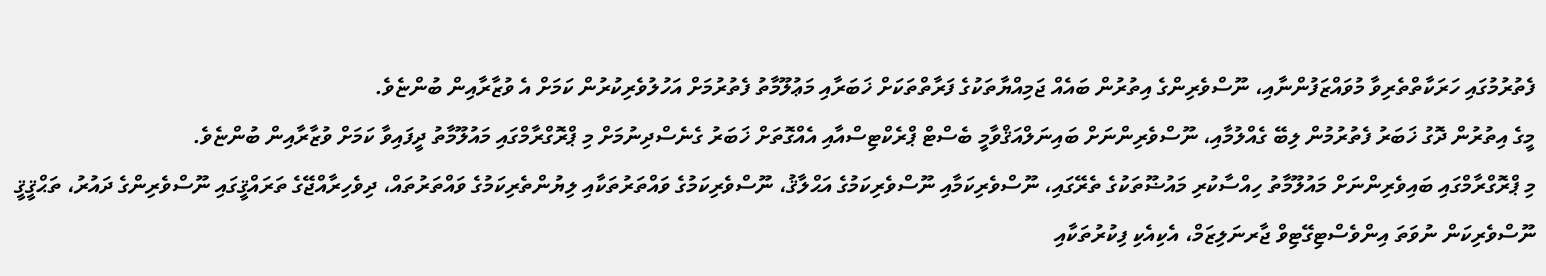ފެތުރުމުގައި ހަރަކާތްތެރިވާ މުވައްޒަފުންނާއި، ނޫސްވެރިންގެ އިތުރުން ބައެއް ޖަމިއްޔާތަކުގެ ފަރާތްތަކަށް ޚަބަރާއި މަޢުލޫމާތު ފެތުރުމަށް އަހުލުވެރިކުރުން ކަމަށް އެ ވުޒާރާއިން ބުންޏެވެ.
މީގެ އިތުރުން ދޮގު ޚަބަރު ފެތުރުމުން ލިބޭ ގެއްލުމާއި، ނޫސްވެރިންނަށް ބައިނަލްއަޤްވާމީ ބެސްޓް ޕްރެކްޓިސްއާއި އެއްގޮތަށް ޚަބަރު ގެނެސްދިނުމަށް މި ޕްރޮގްރާމްގައި މައުލޫމާތު ދީފައިވާ ކަމަށް ވުޒާރާއިން ބުންޏެވެ.
މި ޕްރޮގްރާމްގައި ބައިވެރިންނަށް މައުލޫމާތު ހިއްސާކުރި މައުޟޫތަކުގެ ތެރޭގައި، ނޫސްވެރިކަމާއި ނޫސްވެރިކަމުގެ އަޙްލާޤު، ނޫސްވެރިކަމުގެ ވައްތަރުތަކާއި ލިޔުންތެރިކަމުގެ ވައްތަރުތައް، ދިވެހިރާއްޖޭގެ ތަރައްޤީގައި ނޫސްވެރިންގެ ދައުރު، ތަޙްޤީޤީ ނޫސްވެރިކަން ނުވަތަ އިންވެސްޓިގޭޓިވް ޖާރނަލިޒަމް، އެކިއެކި ފިކުރުތަކާއި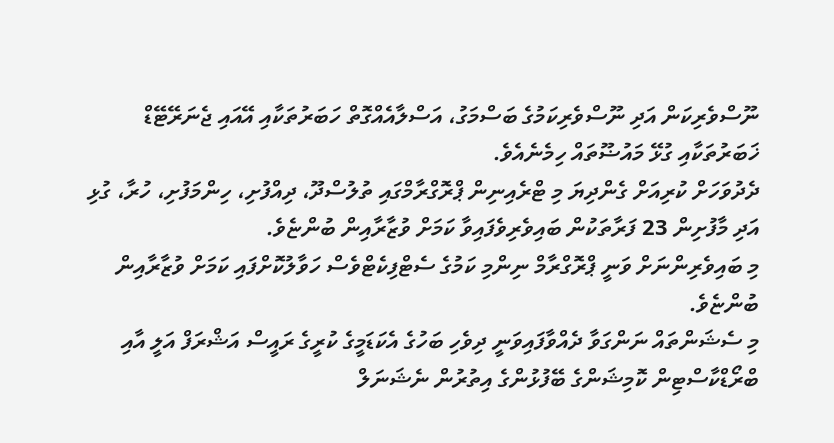ނޫސްވެރިކަން އަދި ނޫސްވެރިކަމުގެ ބަސްމަގު، އަސްލާއެއްގޮތް ހަބަރުތަކާއި އޭއައި ޖެނަރޭޓޭޑް ޚަބަރުތަކާއި ގުޅޭ މައުޟޫތައް ހިމެނެއެވެ.
ދެދުވަހަށް ކުރިއަށް ގެންދިޔަ މި ޓްރެއިނިން ޕްރޮގްރާމްގައި ތުލުސްދޫ، ދިއްފުށި، ހިންމަފުށި، ހުރާ، ގުޅި އަދި މާފުށިން 23 ފަރާތަކުން ބައިވެރިވެފައިވާ ކަމަށް ވުޒާރާއިން ބުންޏެވެ.
މި ބައިވެރިންނަށް ވަނީ ޕްރޮގްރާމް ނިންމި ކަމުގެ ސެޓްފިކެޓްވެސް ހަވާލުކޮށްފައި ކަމަށް ވުޒާރާއިން ބުންޏެވެ.
މި ސެޝަންތައް ނަންގަވާ ދެއްވާފައިވަނީ ދިވެހި ބަހުގެ އެކަޑަމީގެ ކުރީގެ ރައީސް އަޝްރަފް އަލީ އާއި ބްރޯޑްކާސްޓިން ކޮމިޝަންގެ ބޭފުޅުންގެ އިތުރުން ނެޝަނަލް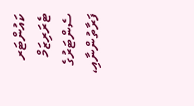ކައުންޓަރ ޓެރަރިޒަމް ސެންޓަރުގެ ފަރާތުންނާއި،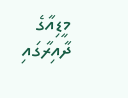މީޑިއާގެ ދާއިރާގައި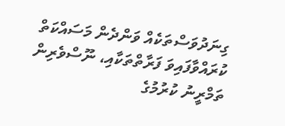ގިނަދުވަސްތަކެއް ވަންދެން މަސައްކަތް ކުރައްވާފައިވަ ފަރާތްތަކާއި، ނޫސްވެރިން ތަމްރީނު ކުރުމުގެ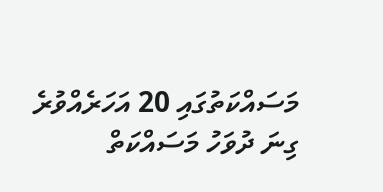މަސައްކަތުގައި 20 އަހަރެއްވުރެ ގިނަ ދުވަހު މަސައްކަތް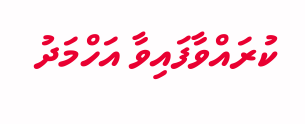ކުރައްވާފައިވާ އަހްމަދު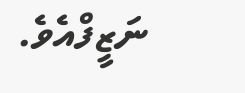ނަޒީފްއެވެ.